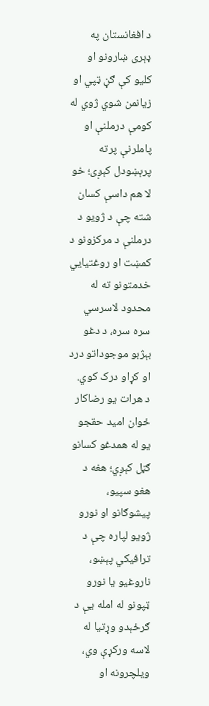د افغانستان په ډېری ښارونو او کلیو کې ګڼ ټپي او زیانمن شوي ژوي له کومې درملنې او پاملرنې پرته پرېښودل کېږی؛ خو لا هم داسې کسان شته چې د ژویو د درملنې د مرکزونو د کمښت او روغتیايي خدمتونو ته له محدود لاسرسي سره سره، د دغو بېژبو موجوداتو درد او کړاو درک کوي.
د هرات یو رضاکار ځوان امید حقجو یو له همدغو کسانو ګڼل کېږي؛ هغه د هغو سپیو، پیشوګانو او نورو ژویو لپاره چې د ترافیکي پېښو، ناروغیو یا نورو ټپونو له امله یې د ګرځېدو وړتیا له لاسه ورکړې وي، ویلچرونه او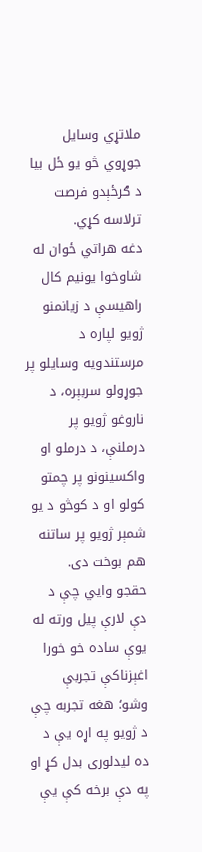ملاتړي وسایل جوړوي څو یو ځل بیا د ګرځېدو فرصت ترلاسه کړي.
دغه هراتي ځوان له شاوخوا یونیم کال راهیسې د زیانمنو ژویو لپاره د مرستندویه وسایلو پر جوړولو سربېره، د ناروغو ژویو پر درملنې، د درملو او واکسینونو پر چمتو کولو او د کوڅو د یو شمېر ژویو پر ساتنه هم بوخت دی.
حقجو وايي چې د دې لارې پیل ورته له یوې ساده خو خورا اغېزناکې تجربې وشو؛ هغه تجربه چې د ژویو په اړه یې د ده لیدلوری بدل کړ او په دې برخه کې یې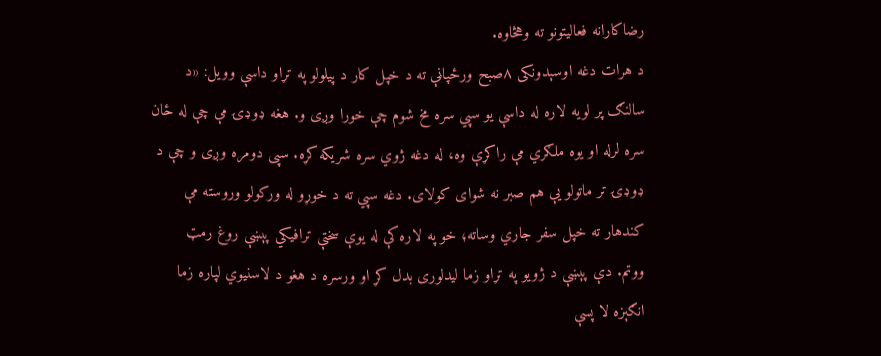رضاکارانه فعالیتونو ته وهڅاوه.
د هرات دغه اوسېدونکی ۸صبح ورځپاڼې ته د خپل کار د پیلولو په تړاو داسې وویل: «د سالنګ پر لویه لاره له داسې یو سپي سره مخ شوم چې خورا وږی و. هغه ډوډۍ مې چې له ځان سره لرله او یوه ملګري مې راکړې وه، له دغه ژوي سره شریکه کړه. سپی دومره وږی و چې د ډوډۍ تر ماتولو یې هم صبر نه شوای کولای. دغه سپي ته د خوړو له ورکولو وروسته مې کندهار ته خپل سفر جاري وساته؛ خو په لاره کې له یوې سختې ترافیکي پېښې روغ رمټ ووتم. دې پېښې د ژویو په تړاو زما لیدلوری بدل کړ او ورسره د هغو د لاسنيوي لپاره زما انګېزه لا پسې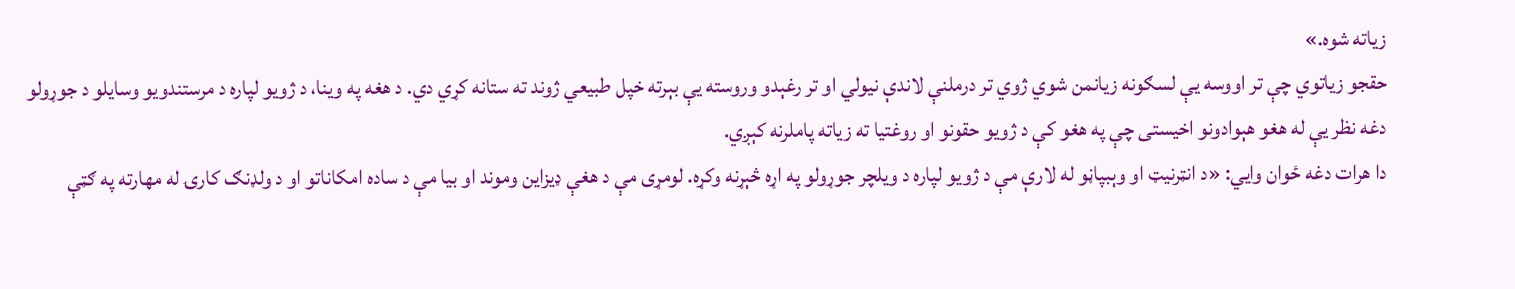زیاته شوه.»
حقجو زیاتوي چې تر اووسه یې لسګونه زیانمن شوي ژوي تر درملنې لاندې نیولي او تر رغېدو وروسته یې بېرته خپل طبیعي ژوند ته ستانه کړي دي. د هغه په وینا، د ژویو لپاره د مرستندویو وسایلو د جوړولو دغه نظر یې له هغو هېوادونو اخیستی چې په هغو کې د ژویو حقونو او روغتیا ته زیاته پاملرنه کېږي.
دا هرات دغه ځوان وايي: «د انټرنیټ او وېبپاڼو له لارې مې د ژویو لپاره د ویلچر جوړولو په اړه څېړنه وکړه. لومړی مې د هغې ډیزاین وموند او بیا مې د ساده امکاناتو او د ولډنګ کارۍ له مهارته په ګټې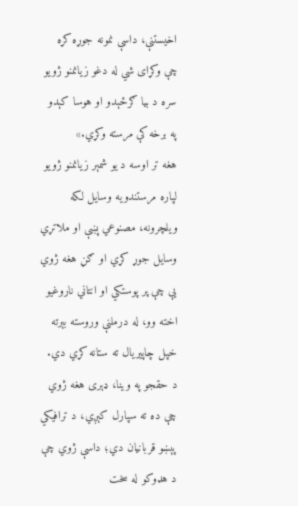اخیستنې، داسې نمونه جوړه کړه چې وکړای شي له دغو زیانمنو ژویو سره د بیا ګرځېدو او هوسا کېدو په برخه کې مرسته وکړي.»
هغه تر اوسه د یو شمېر زیانمنو ژویو لپاره مرستندویه وسایل لکه ویلچرونه، مصنوعي پښې او ملاتړي وسایل جوړ کړي او ګڼ هغه ژوي یې چې پر پوستکي او انتاني ناروغیو اخته وو، له درملنې وروسته بېرته خپل چاپیریال ته ستانه کړي دي.
د حقجو په وینا، ډېری هغه ژوي چې ده ته سپارل کېږي، د ترافیکي پېښو قربانیان دي؛ داسې ژوي چې د هډوکو له سخت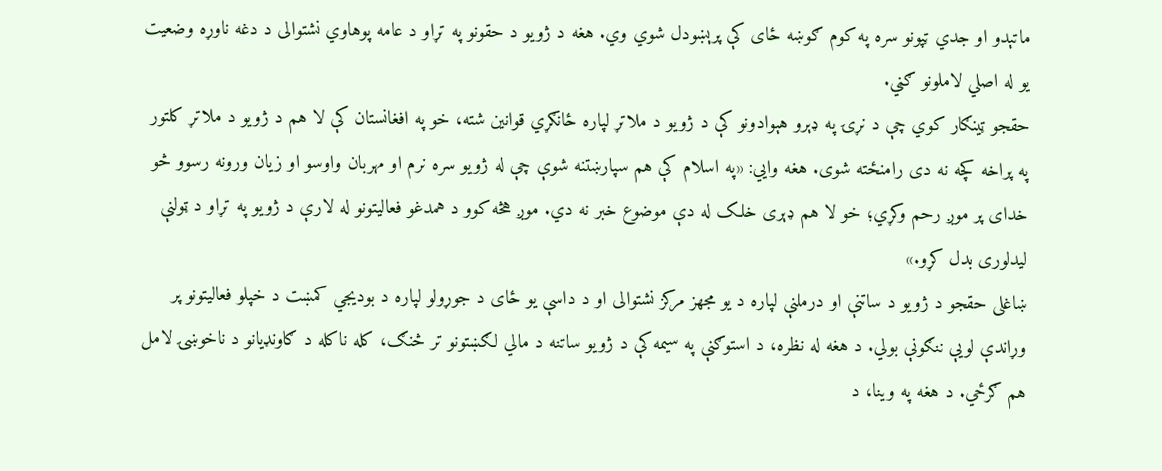ماتېدو او جدي ټپونو سره په کوم ګوښه ځای کې پرېښودل شوي وي. هغه د ژویو د حقونو په تړاو د عامه پوهاوي نشتوالی د دغه ناوړه وضعیت یو له اصلي لاملونو ګڼي.
حقجو ټینګار کوي چې د نړۍ په ډېرو هېوادونو کې د ژویو د ملاتړ لپاره ځانګړي قوانین شته، خو په افغانستان کې لا هم د ژویو د ملاتړ کلتور په پراخه کچه نه دی رامنځته شوی. هغه وايي: «په اسلام کې هم سپارښتنه شوې چې له ژویو سره نرم او مهربان واوسو او زیان ورونه رسوو څو خدای پر موږ رحم وکړي؛ خو لا هم ډېری خلک له دې موضوع خبر نه دي. موږ هڅه کوو د همدغو فعالیتونو له لارې د ژویو په تړاو د ټولنې لیدلوری بدل کړو.»
ښاغلی حقجو د ژویو د ساتنې او درملنې لپاره د یو مجهز مرکز نشتوالی او د داسې یو ځای د جوړولو لپاره د بودیجي کمښت د خپلو فعالیتونو پر وړاندې لویې ننګونې بولي. د هغه له نظره، د استوګنې په سیمه کې د ژویو ساتنه د مالي لګښتونو تر څنګ، کله ناکله د ګاونډیانو د ناخوښۍ لامل هم ګرځي. د هغه په وینا، د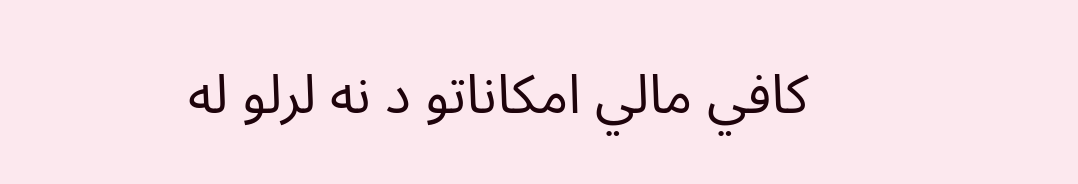کافي مالي امکاناتو د نه لرلو له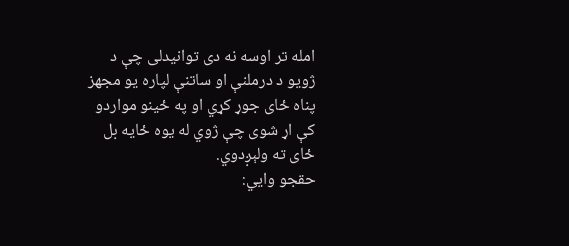امله تر اوسه نه دی توانیدلی چې د ژویو د درملنې او ساتنې لپاره یو مجهز پناه ځای جوړ کړي او په ځینو مواردو کې اړ شوی چې ژوي له یوه ځایه بل ځای ته ولېږدوي.
حقجو وايي: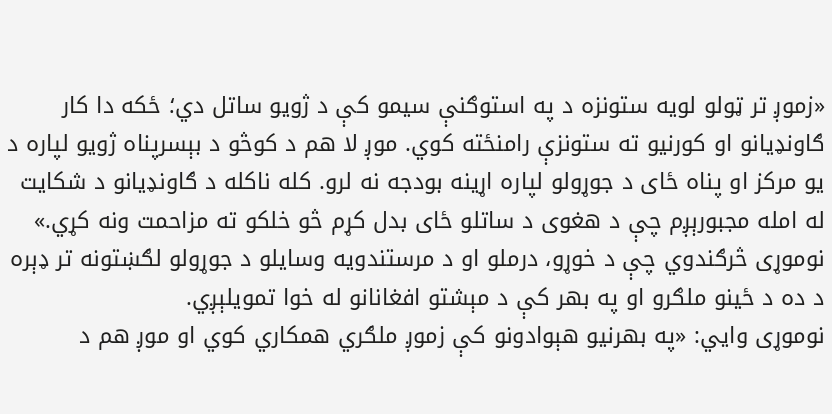«زموږ تر ټولو لویه ستونزه د په استوګنې سیمو کې د ژویو ساتل دي؛ ځکه دا کار ګاونډیانو او کورنیو ته ستونزې رامنځته کوي. موږ لا هم د کوڅو د بېسرپناه ژویو لپاره د یو مرکز او پناه ځای د جوړولو لپاره اړینه بودجه نه لرو. کله ناکله د ګاونډیانو د شکایت له امله مجبورېږم چې د هغوی د ساتلو ځای بدل کړم څو خلکو ته مزاحمت ونه کړي.»
نوموړی څرګندوي چې د خوړو، درملو او د مرستندویه وسایلو د جوړولو لګښتونه تر ډېره د ده د ځینو ملګرو او په بهر کې د مېشتو افغانانو له خوا تمویلېږي.
نوموړی وايي: «په بهرنیو هېوادونو کې زموږ ملګري همکاري کوي او موږ هم د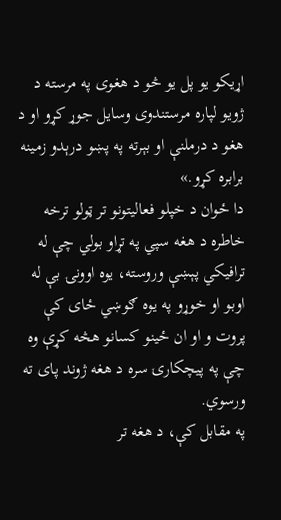اړیکو یو پل یو څو د هغوی په مرسته د ژویو لپاره مرستندوی وسایل جوړ کړو او د هغو د درملنې او بېرته په پښو درېدو زمینه برابره کړو.»
دا ځوان د خپلو فعالیتونو تر ټولو ترخه خاطره د هغه سپي په تړاو بولي چې له ترافیکي پېښې وروسته، یوه اوونۍ بې له اوبو او خوړو په یوه ګوښي ځای کې پروت و او ان ځینو کسانو هڅه کړې وه چې په پیچکارۍ سره د هغه ژوند پای ته ورسوي.
په مقابل کې، د هغه تر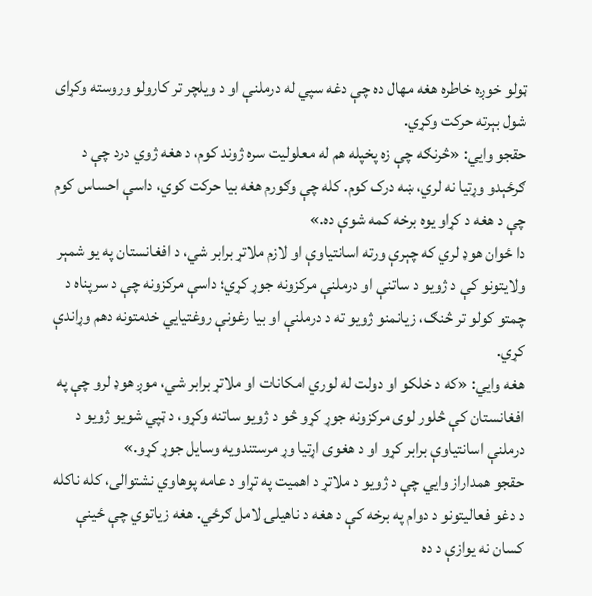ټولو خوږه خاطره هغه مهال ده چې دغه سپي له درملنې او د ویلچر تر کارولو وروسته وکړای شول بېرته حرکت وکړي.
حقجو وايي: «څرنګه چې زه پخپله هم له معلولیت سره ژوند کوم، د هغه ژوي درد چې د ګرځېدو وړتیا نه لري، ښه درک کوم. کله چې وګورم هغه بیا حرکت کوي، داسې احساس کوم چې د هغه د کړاو یوه برخه کمه شوې ده.»
دا ځوان هوډ لري که چېرې ورته اسانتیاوې او لازم ملاتړ برابر شي، د افغانستان په یو شمېر ولایتونو کې د ژویو د ساتنې او درملنې مرکزونه جوړ کړي؛ داسې مرکزونه چې د سرپناه د چمتو کولو تر څنګ، زیانمنو ژویو ته د درملنې او بیا رغونې روغتیايي خدمتونه دهم وړاندې کړي.
هغه وايي: «که د خلکو او دولت له لوري امکانات او ملاتړ برابر شي، موږ هوډ لرو چې په افغانستان کې څلور لوی مرکزونه جوړ کړو څو د ژویو ساتنه وکړو، د ټپي شویو ژویو د درملنې اسانتیاوې برابر کړو او د هغوی اړتیا وړ مرستندویه وسایل جوړ کړو.»
حقجو همداراز وايي چې د ژویو د ملاتړ د اهمیت په تړاو د عامه پوهاوي نشتوالی، کله ناکله د دغو فعالیتونو د دوام په برخه کې د هغه د ناهیلۍ لامل ګرځي. هغه زیاتوي چې ځینې کسان نه یوازې د ده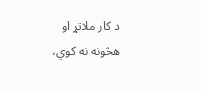د کار ملاتړ او هڅونه نه کوي،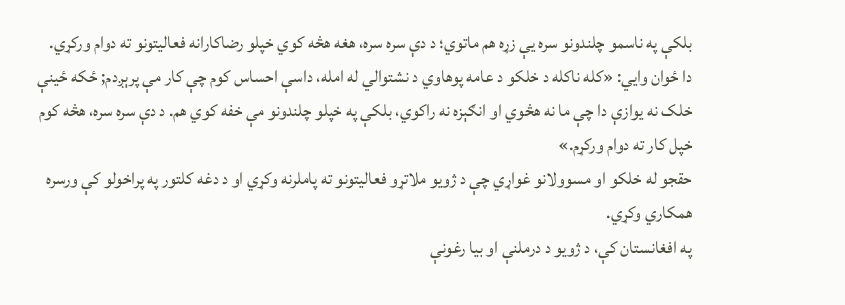بلکې په ناسمو چلندونو سره یې زړه هم ماتوي؛ د دې سره سره، هغه هڅه کوي خپلو رضاکارانه فعالیتونو ته دوام ورکړي.
دا ځوان وايي: «کله ناکله د خلکو د عامه پوهاوي د نشتوالي له امله، داسې احساس کوم چې کار مې پرېږدم; ځکه ځینې خلک نه یوازې دا چې ما نه هڅوي او انګېزه نه راکوي، بلکې په خپلو چلندونو مې خفه کوي هم. د دې سره سره، هڅه کوم خپل کار ته دوام ورکړم.»
حقجو له خلکو او مسوولانو غواړي چې د ژویو ملاتړو فعالیتونو ته پاملرنه وکړي او د دغه کلتور په پراخولو کې ورسره همکاري وکړي.
په افغانستان کې، د ژویو د درملنې او بیا رغونې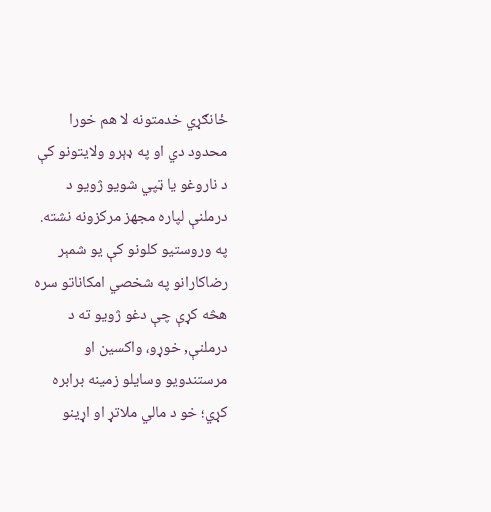ځانګړي خدمتونه لا هم خورا محدود دي او په ډېرو ولایتونو کې د ناروغو یا ټپي شویو ژویو د درملنې لپاره مجهز مرکزونه نشته. په وروستیو کلونو کې یو شمېر رضاکارانو په شخصي امکاناتو سره هڅه کړې چې دغو ژویو ته د درملنې, خوړو، واکسین او مرستندویو وسایلو زمینه برابره کړي؛ خو د مالي ملاتړ او اړینو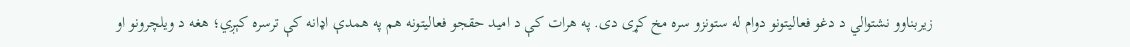زیربناوو نشتوالي د دغو فعالیتونو دوام له ستونزو سره مخ کړی دی. په هرات کې د امید حقجو فعالیتونه هم په همدې اډانه کې ترسره کېږي؛ هغه د ویلچرونو او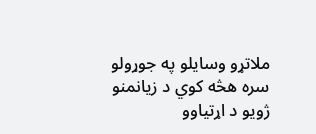ملاتړو وسایلو په جوړولو سره هڅه کوي د زیانمنو ژویو د اړتیاوو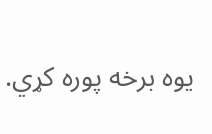یوه برخه پوره کړي.